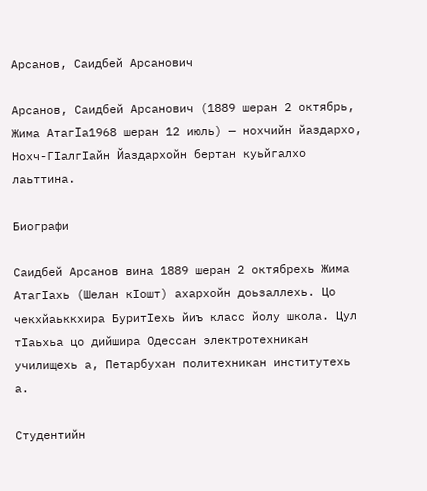Арсанов, Саидбей Арсанович

Арсанов, Саидбей Арсанович (1889 шеран 2 октябрь, Жима Атагӏа1968 шеран 12 июль) — нохчийн йаздархо, Нохч-ГӀалгӀайн Йаздархойн бертан куьйгалхо лаьттина.

Биографи

Саидбей Арсанов вина 1889 шеран 2 октябрехь Жима АтагӀахь (Шелан кӀошт) ахархойн доьзаллехь. Цо чекхйаьккхира БуритӀехь йиъ класс йолу школа. Цул тӀаьхьа цо дийшира Одессан электротехникан училищехь а, Петарбухан политехникан институтехь а.

Студентийн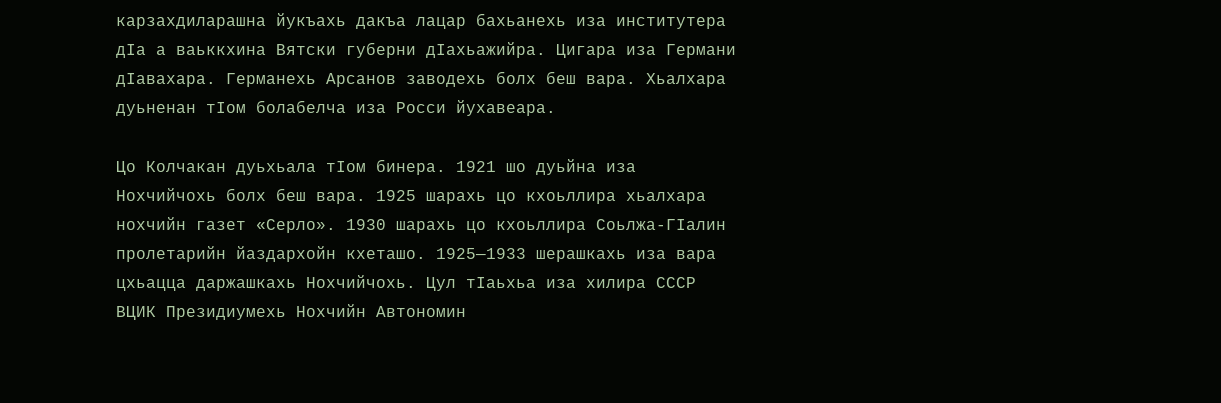карзахдиларашна йукъахь дакъа лацар бахьанехь иза институтера дӀа а ваьккхина Вятски губерни дӀахьажийра. Цигара иза Германи дӀавахара. Германехь Арсанов заводехь болх беш вара. Хьалхара дуьненан тӀом болабелча иза Росси йухавеара.

Цо Колчакан дуьхьала тӀом бинера. 1921 шо дуьйна иза Нохчийчохь болх беш вара. 1925 шарахь цо кхоьллира хьалхара нохчийн газет «Серло». 1930 шарахь цо кхоьллира Соьлжа-ГӀалин пролетарийн йаздархойн кхеташо. 1925—1933 шерашкахь иза вара цхьацца даржашкахь Нохчийчохь. Цул тӀаьхьа иза хилира СССР ВЦИК Президиумехь Нохчийн Автономин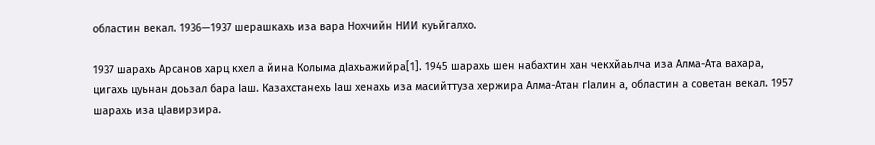областин векал. 1936—1937 шерашкахь иза вара Нохчийн НИИ куьйгалхо.

1937 шарахь Арсанов харц кхел а йина Колыма дӀахьажийра[1]. 1945 шарахь шен набахтин хан чекхйаьлча иза Алма-Ата вахара, цигахь цуьнан доьзал бара Ӏаш. Казахстанехь Ӏаш хенахь иза масийттуза хержира Алма-Атан гӀалин а, областин а советан векал. 1957 шарахь иза цӀавирзира.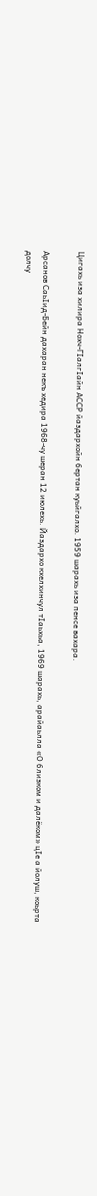Цигахь иза хилира Нохч-ГӀалгӀайн АССР йаздархойн бертан куьйгалхо. 1959 шарахь иза пенсе вахара.

Арсанов СаьӀид-Бейн дахаран некъ хедира 1968-чу шеран 12 июлехь. Йаздархо кхелхинчул тӀаьхьа, 1969 шарахь, арайаьлла «О близком и далёком» цӀе а йолуш, коьрта долчу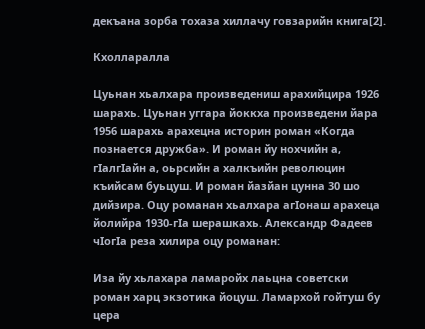декъана зорба тохаза хиллачу говзарийн книга[2].

Кхолларалла

Цуьнан хьалхара произведениш арахийцира 1926 шарахь. Цуьнан уггара йоккха произведени йара 1956 шарахь арахецна историн роман «Когда познается дружба». И роман йу нохчийн а, гӀалгӀайн а, оьрсийн а халкъийн революцин къийсам буьцуш. И роман йазйан цунна 30 шо дийзира. Оцу романан хьалхара агӀонаш арахеца йолийра 1930-гӀа шерашкахь. Александр Фадеев чӀогӀа реза хилира оцу романан:

Иза йу хьлахара ламаройх лаьцна советски роман харц экзотика йоцуш. Ламархой гойтуш бу цера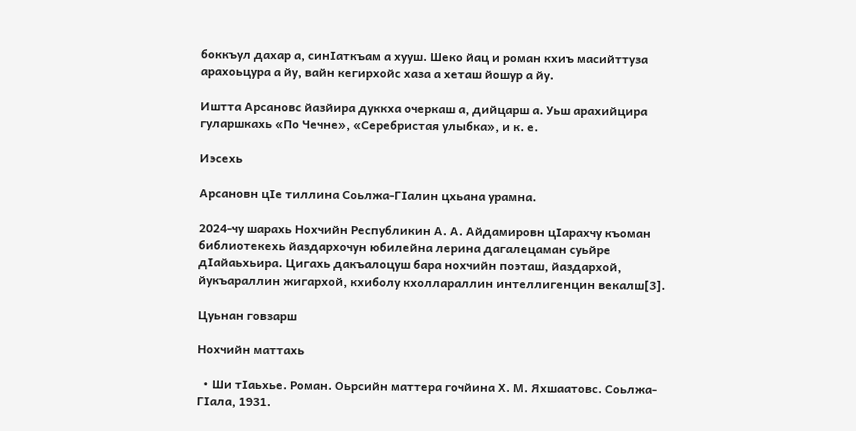боккъул дахар а, синӀаткъам а хууш. Шеко йац и роман кхиъ масийттуза арахоьцура а йу, вайн кегирхойс хаза а хеташ йошур а йу.

Иштта Арсановс йазйира дуккха очеркаш а, дийцарш а. Уьш арахийцира гуларшкахь «По Чечне», «Серебристая улыбка», и к. е.

Иэсехь

Арсановн цӀе тиллина Соьлжа-ГӀалин цхьана урамна.

2024-чу шарахь Нохчийн Республикин А. А. Айдамировн цӀарахчу къоман библиотекехь йаздархочун юбилейна лерина дагалецаман суьйре дӀайаьхьира. Цигахь дакъалоцуш бара нохчийн поэташ, йаздархой, йукъараллин жигархой, кхиболу кхоллараллин интеллигенцин векалш[3].

Цуьнан говзарш

Нохчийн маттахь

  • Ши тӀаьхье. Роман. Оьрсийн маттера гочйина Х. М. Яхшаатовс. Соьлжа-ГӀала, 1931.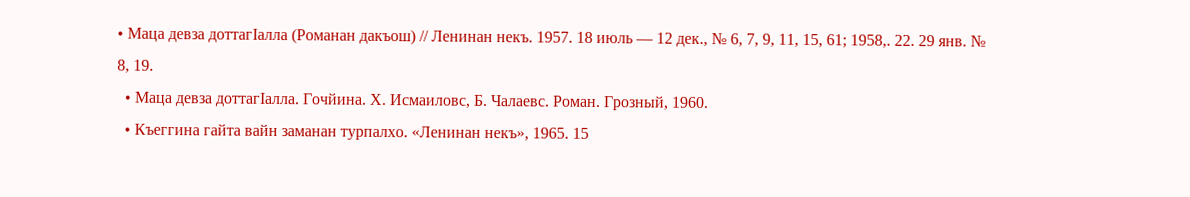• Маца девза доттагӀалла (Романан дакъош) // Ленинан некъ. 1957. 18 июль — 12 дек., № 6, 7, 9, 11, 15, 61; 1958,. 22. 29 янв. № 8, 19.
  • Маца девза доттагӀалла. Гочйина. Х. Исмаиловс, Б. Чалаевс. Роман. Грозный, 1960.
  • Къеггина гайта вайн заманан турпалхо. «Ленинан некъ», 1965. 15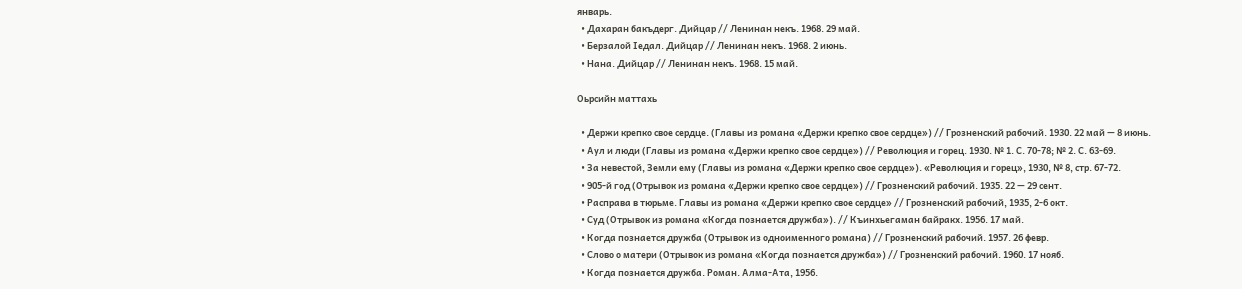январь.
  • Дахаран бакъдерг. Дийцар // Ленинан некъ. 1968. 29 май.
  • Берзалой Ӏедал. Дийцар // Ленинан некъ. 1968. 2 июнь.
  • Нана. Дийцар // Ленинан некъ. 1968. 15 май.

Оьрсийн маттахь

  • Держи крепко свое сердце. (Главы из романа «Держи крепко свое сердце») // Грозненский рабочий. 1930. 22 май — 8 июнь.
  • Аул и люди (Главы из романа «Держи крепко свое сердце») // Революция и горец. 1930. № 1. С. 70-78; № 2. С. 63-69.
  • За невестой, Земли ему (Главы из романа «Держи крепко свое сердце»). «Революция и горец», 1930, № 8, стр. 67-72.
  • 905-й год (Отрывок из романа «Держи крепко свое сердце») // Грозненский рабочий. 1935. 22 — 29 сент.
  • Расправа в тюрьме. Главы из романа «Держи крепко свое сердце» // Грозненский рабочий, 1935, 2-6 окт.
  • Суд (Отрывок из романа «Когда познается дружба»). // Къинхьегаман байракх. 1956. 17 май.
  • Когда познается дружба (Отрывок из одноименного романа) // Грозненский рабочий. 1957. 26 февр.
  • Слово о матери (Отрывок из романа «Когда познается дружба») // Грозненский рабочий. 1960. 17 нояб.
  • Когда познается дружба. Роман. Алма-Ата, 1956.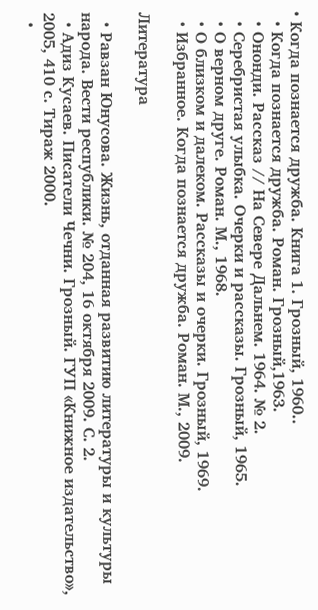• Когда познается дружба. Книга 1. Грозный, 1960..
  • Когда познается дружба. Роман. Грозный,1963.
  • Ононди. Рассказ // На Севере Дальнем. 1964. № 2.
  • Серебристая улыбка. Очерки и рассказы. Грозный, 1965.
  • О верном друге. Роман. М., 1968.
  • О близком и далеком. Рассказы и очерки. Грозный, 1969.
  • Избранное. Когда познается дружба. Роман. М., 2009.

Литература

  • Равзан Юнусова. Жизнь, отданная развитию литературы и культуры народа. Вести республики. № 204, 16 октября 2009. С. 2.
  • Адиз Кусаев. Писатели Чечни. Грозный. ГУП «Книжное издательство», 2005, 410 с. Тираж 2000.
  •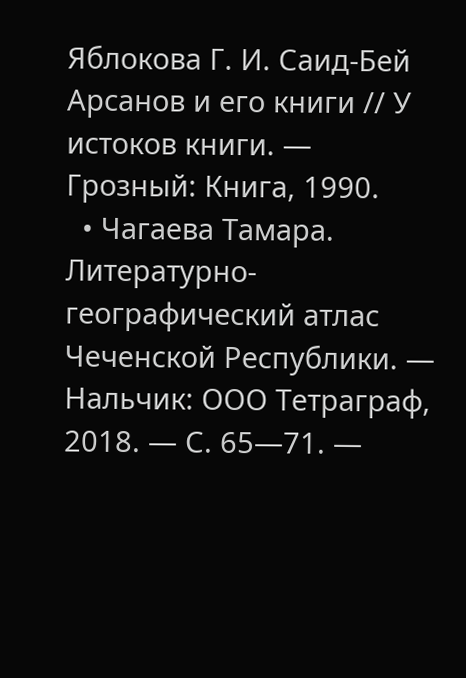Яблокова Г. И. Саид-Бей Арсанов и его книги // У истоков книги. — Грозный: Книга, 1990.
  • Чагаева Тамара. Литературно-географический атлас Чеченской Республики. — Нальчик: ООО Тетраграф, 2018. — С. 65—71. —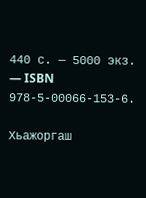440 с. — 5000 экз. — ISBN 978-5-00066-153-6.

Хьажоргаш